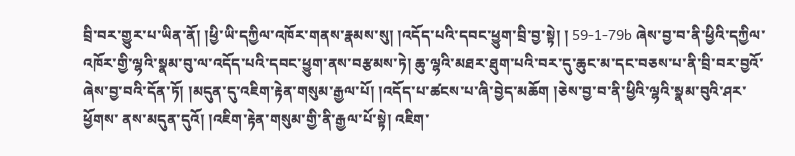བྲི་བར་གྱུར་པ་ཡིན་ནོ། །ཕྱི་ཡི་དཀྱིལ་འཁོར་གནས་རྣམས་སུ། །འདོད་པའི་དབང་ཕྱུག་བྲི་བྱ་སྟེ། ། 59-1-79b ཞེས་བྱ་བ་ནི་ཕྱིའི་དཀྱིལ་འཁོར་གྱི་ལྷའི་སྣམ་བུ་ལ་འདོད་པའི་དབང་ཕྱུག་ནས་བརྩམས་ཏེ། ཆུ་ལྷའི་མཐར་ཐུག་པའི་བར་དུ་ཆུང་མ་དང་བཅས་པ་ནི་བྲི་བར་བྱའོ་ཞེས་བྱ་བའི་དོན་ཏོ། །མདུན་དུ་འཇིག་རྟེན་གསུམ་རྒྱལ་པོ། །འདོད་པ་ཚངས་པ་ཞི་བྱེད་མཆོག །ཅེས་བྱ་བ་ནི་ཕྱིའི་ལྷའི་སྣམ་བུའི་ཤར་ཕྱོགས་ ནས་མདུན་དུའོ། །འཇིག་རྟེན་གསུམ་གྱི་ནི་རྒྱལ་པོ་སྟེ། འཇིག་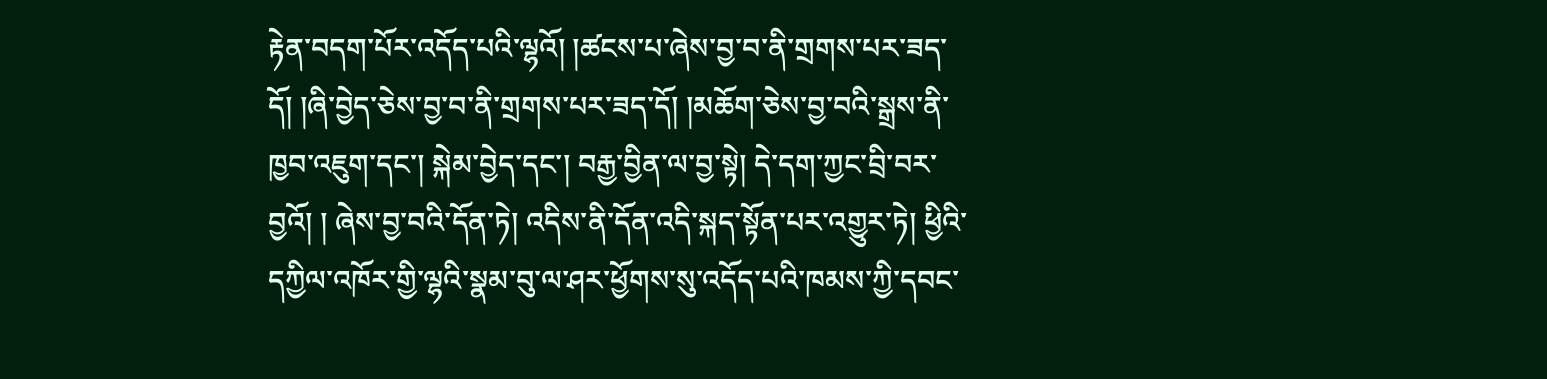རྟེན་བདག་པོར་འདོད་པའི་ལྷའོ། །ཚངས་པ་ཞེས་བྱ་བ་ནི་གྲགས་པར་ཟད་དོ། །ཞི་བྱེད་ཅེས་བྱ་བ་ནི་གྲགས་པར་ཟད་དོ། །མཆོག་ཅེས་བྱ་བའི་སྒྲས་ནི་ཁྱབ་འཇུག་དང་། སྐེམ་བྱེད་དང་། བརྒྱ་བྱིན་ལ་བྱ་སྟེ། དེ་དག་ཀྱང་བྲི་བར་བྱའོ། ། ཞེས་བྱ་བའི་དོན་ཏེ། འདིས་ནི་དོན་འདི་སྐད་སྟོན་པར་འགྱུར་ཏེ། ཕྱིའི་དཀྱིལ་འཁོར་གྱི་ལྷའི་སྣམ་བུ་ལ་ཤར་ཕྱོགས་སུ་འདོད་པའི་ཁམས་ཀྱི་དབང་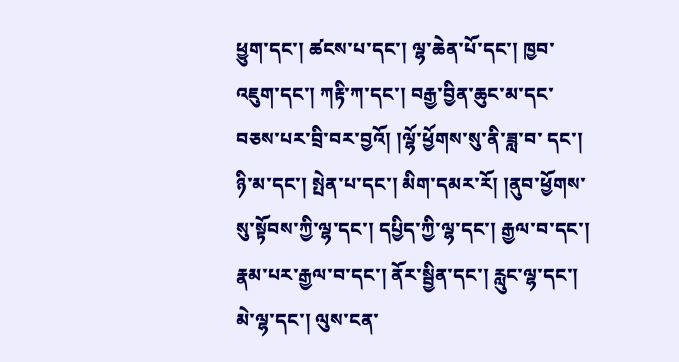ཕྱུག་དང་། ཚངས་པ་དང་། ལྷ་ཆེན་པོ་དང་། ཁྱབ་འཇུག་དང་། ཀརྟི་ཀ་དང་། བརྒྱ་བྱིན་ཆུང་མ་དང་བཅས་པར་བྲི་བར་བྱའོ། །ལྷོ་ཕྱོགས་སུ་ནི་ཟླ་བ་ དང་། ཉི་མ་དང་། སྤེན་པ་དང་། མིག་དམར་རོ། །ནུབ་ཕྱོགས་སུ་སྟོབས་ཀྱི་ལྷ་དང་། དཔྱིད་ཀྱི་ལྷ་དང་། རྒྱལ་བ་དང་། རྣམ་པར་རྒྱལ་བ་དང་། ནོར་སྦྱིན་དང་། རླུང་ལྷ་དང་། མེ་ལྷ་དང་། ལུས་ངན་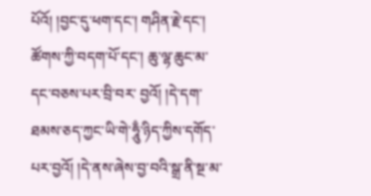པོའོ། །བྱང་དུ་ཕག་དང་། གཤིན་རྗེ་དང་། ཚོགས་ཀྱི་བདག་པོ་དང་། ཆུ་ལྷ་ཆུང་མ་དང་བཅས་པར་བྲི་བར་ བྱའོ། །དེ་དག་ཐམས་ཅད་ཀྱང་ཡི་གེ་ཧཱུྃ་ཉིད་ཀྱིས་དགོད་པར་བྱའོ། །དེ་ནས་ཞེས་བྱ་བའི་སྒྲ་ནི་སྔ་མ་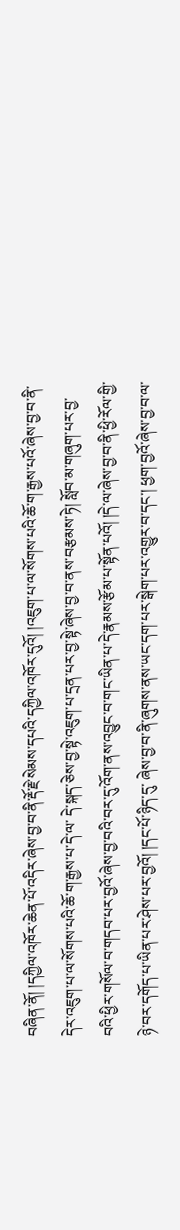བཞིན་ནོ། །དཀྱིལ་འཁོར་ཆེན་པོ་འདིར་ཞེས་བྱ་བ་ནི་རྡོ་རྗེ་སེམས་དཔའི་དཀྱིལ་འཁོར་དུའོ། །འཇུག་པ་ལ་སོགས་པའི་ཆོ་ག་རྒྱས་པའོ་ཞེས་བྱ་བ་ནི་དེར་འཇུག་པ་ལ་སོགས་པའི་ཆོ་ག་རྒྱས་པ་དེ་ལ་ དེ་སྐད་ཅེས་བྱ་སྟེ་འཇུག་པ་དྲན་པར་བྱ་སྟེ་ཞེས་བྱ་བ་ནས་བརྩམས་ཏེ། སློབ་མ་གཞུག་པར་བྱ་བའི་ཕྱིར་གསོལ་བ་གདབ་པར་བྱའོ་ཞེས་བྱ་བའི་བར་དུ་འོག་ནས་འབྱུང་བ་གང་ཡིན་པ་དེ་རྣམས་རྩོམ་པ་སྟོན་པའོ། །དེ་ལ་ཞེས་བྱ་བ་ནི་ཕྱི་རོལ་གྱི་ཉེ་བར་དགོད་པ་ཡིན་པར་ཤེས་པར་བྱའོ། །དང་པོ་ཉིད་དུ་ ཞེས་བྱ་བ་ནི་ཞུགས་ནས་ཡང་དག་པར་སྒེག་པར་འགྱུར་བ་དང་། ཕྱག་བྱའོ་ཞེས་བྱ་བ་ལ་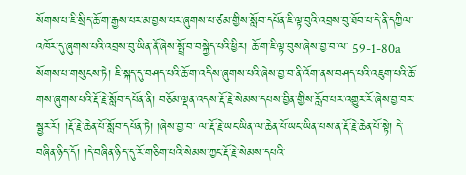སོགས་པ་ཇི་སྲིད་ཆོ་ག་རྒྱས་པར་མ་བྱས་པར་ཞུགས་པ་ཙམ་གྱིས་སློབ་དཔོན་ཇི་ལྟ་བུའི་འབྲས་བུ་ཐོབ་པ་དེ་ནི་དཀྱིལ་འཁོར་དུ་ཞུགས་པའི་འབྲས་བུ་ཡིན་ནོ་ཞེས་སྤྲོ་བ་བསྐྱེད་པའི་ཕྱིར། ཆོ་ག་ཇི་ལྟ་བུས་ཞེས་བྱ་བ་ལ་ 59-1-80a སོགས་པ་གསུངས་ཏེ། ཇི་སྐད་དུ་བཤད་པའི་ཆོ་ག་འདིས་ཞུགས་པའི་ཞེས་བྱ་བ་ནི་འོག་ནས་བཤད་པའི་འཇུག་པའི་ཆོ་གས་ཞུགས་པའི་རྡོ་རྗེ་སློབ་དཔོན་ནི། བཅོམ་ལྡན་འདས་རྡོ་རྗེ་སེམས་དཔས་བྱིན་གྱིས་རློབ་པར་འགྱུར་རོ་ཞེས་བྱ་བར་སྦྱར་རོ། །རྡོ་རྗེ་ཆེན་པོ་སློབ་དཔོན་ཏེ། །ཞེས་བྱ་བ་ ལ་རྡོ་རྗེ་ཡང་ཡིན་ལ་ཆེན་པོ་ཡང་ཡིན་པས་ན་རྡོ་རྗེ་ཆེན་པོ་སྟེ། དེ་བཞིན་ཉིད་དོ། །དེ་བཞིན་ཉིད་དུ་རོ་གཅིག་པའི་སེམས་ཀྱང་རྡོ་རྗེ་སེམས་དཔའི་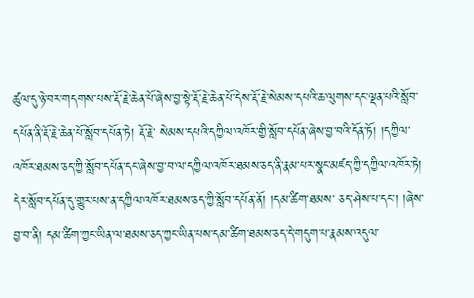ཚུལ་དུ་ཉེ་བར་གདགས་པས་རྡོ་རྗེ་ཆེན་པོ་ཞེས་བྱ་སྟེ་རྡོ་རྗེ་ཆེན་པོ་དེས་རྡོ་རྗེ་སེམས་དཔའི་ཆ་ལུགས་དང་ལྡན་པའི་སློབ་དཔོན་ནི་རྡོ་རྗེ་ཆེན་པོ་སློབ་དཔོན་ཏེ། རྡོ་རྗེ་ སེམས་དཔའི་དཀྱིལ་འཁོར་གྱི་སློབ་དཔོན་ཞེས་བྱ་བའི་དོན་ཏོ། །དཀྱིལ་འཁོར་ཐམས་ཅད་ཀྱི་སློབ་དཔོན་དང་ཞེས་བྱ་བ་ལ་དཀྱིལ་འཁོར་ཐམས་ཅད་ནི་རྣམ་པར་སྣང་མཛད་ཀྱི་དཀྱིལ་འཁོར་ཏེ། དེར་སློབ་དཔོན་དུ་གྱུར་པས་ན་དཀྱིལ་འཁོར་ཐམས་ཅད་ཀྱི་སློབ་དཔོན་ནོ། །དམ་ཚིག་ཐམས་ ཅད་ཤེས་པ་དང་། །ཞེས་བྱ་བ་ནི། དམ་ཚིག་ཀྱང་ཡིན་ལ་ཐམས་ཅད་ཀྱང་ཡིན་པས་དམ་ཚིག་ཐམས་ཅད་དེ་གདུག་པ་རྣམས་འདུལ་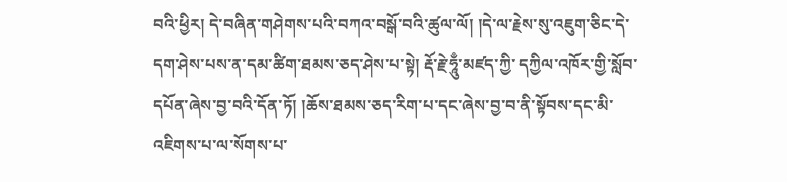བའི་ཕྱིར། དེ་བཞིན་གཤེགས་པའི་བཀའ་བསྒོ་བའི་ཚུལ་ལོ། །དེ་ལ་རྗེས་སུ་འཇུག་ཅིང་དེ་དག་ཤེས་པས་ན་དམ་ཚིག་ཐམས་ཅད་ཤེས་པ་སྟེ། རྡོ་རྗེ་ཧཱུྃ་མཛད་ཀྱི་ དཀྱིལ་འཁོར་གྱི་སློབ་དཔོན་ཞེས་བྱ་བའི་དོན་ཏོ། །ཆོས་ཐམས་ཅད་རིག་པ་དང་ཞེས་བྱ་བ་ནི་སྟོབས་དང་མི་འཇིགས་པ་ལ་སོགས་པ་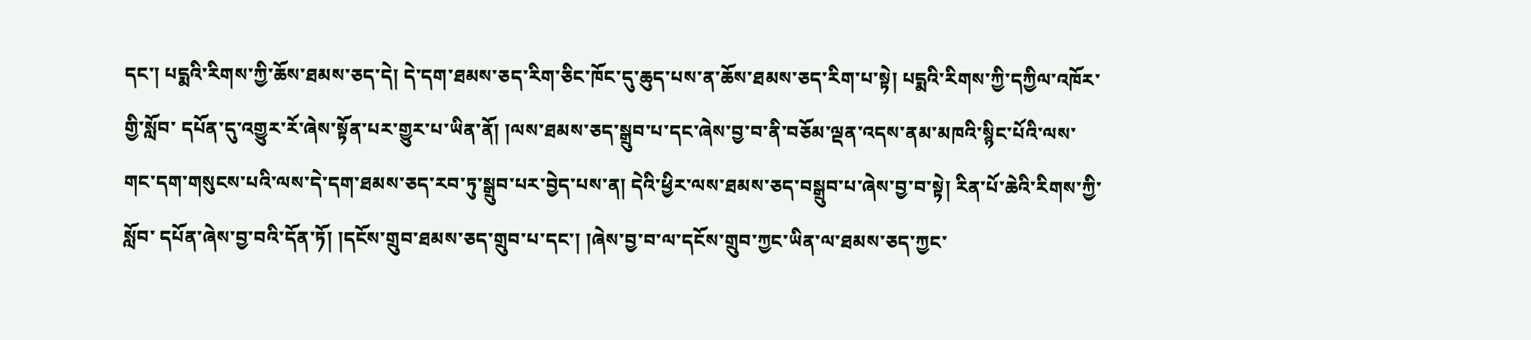དང་། པདྨའི་རིགས་ཀྱི་ཆོས་ཐམས་ཅད་དེ། དེ་དག་ཐམས་ཅད་རིག་ཅིང་ཁོང་དུ་ཆུད་པས་ན་ཆོས་ཐམས་ཅད་རིག་པ་སྟེ། པདྨའི་རིགས་ཀྱི་དཀྱིལ་འཁོར་གྱི་སློབ་ དཔོན་དུ་འགྱུར་རོ་ཞེས་སྟོན་པར་གྱུར་པ་ཡིན་ནོ། །ལས་ཐམས་ཅད་སྒྲུབ་པ་དང་ཞེས་བྱ་བ་ནི་བཅོམ་ལྡན་འདས་ནམ་མཁའི་སྙིང་པོའི་ལས་གང་དག་གསུངས་པའི་ལས་དེ་དག་ཐམས་ཅད་རབ་ཏུ་སྒྲུབ་པར་བྱེད་པས་ན། དེའི་ཕྱིར་ལས་ཐམས་ཅད་བསྒྲུབ་པ་ཞེས་བྱ་བ་སྟེ། རིན་པོ་ཆེའི་རིགས་ཀྱི་སློབ་ དཔོན་ཞེས་བྱ་བའི་དོན་ཏོ། །དངོས་གྲུབ་ཐམས་ཅད་གྲུབ་པ་དང་། །ཞེས་བྱ་བ་ལ་དངོས་གྲུབ་ཀྱང་ཡིན་ལ་ཐམས་ཅད་ཀྱང་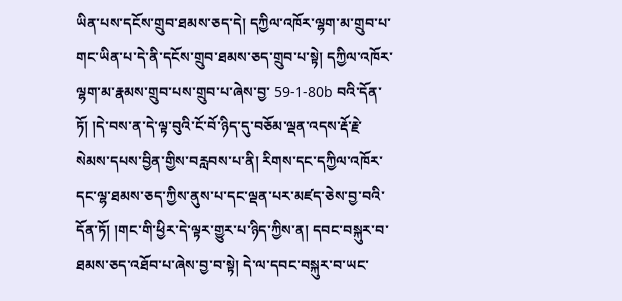ཡིན་པས་དངོས་གྲུབ་ཐམས་ཅད་དེ། དཀྱིལ་འཁོར་ལྷག་མ་གྲུབ་པ་གང་ཡིན་པ་དེ་ནི་དངོས་གྲུབ་ཐམས་ཅད་གྲུབ་པ་སྟེ། དཀྱིལ་འཁོར་ལྷག་མ་རྣམས་གྲུབ་པས་གྲུབ་པ་ཞེས་བྱ་ 59-1-80b བའི་དོན་ཏོ། །དེ་བས་ན་དེ་ལྟ་བུའི་ངོ་བོ་ཉིད་དུ་བཅོམ་ལྡན་འདས་རྡོ་རྗེ་སེམས་དཔས་བྱིན་གྱིས་བརླབས་པ་ནི། རིགས་དང་དཀྱིལ་འཁོར་དང་ལྷ་ཐམས་ཅད་ཀྱིས་ནུས་པ་དང་ལྡན་པར་མཛད་ཅེས་བྱ་བའི་དོན་ཏོ། །གང་གི་ཕྱིར་དེ་ལྟར་གྱུར་པ་ཉིད་ཀྱིས་ན། དབང་བསྐུར་བ་ཐམས་ཅད་འཐོབ་པ་ཞེས་བྱ་བ་སྟེ། དེ་ལ་དབང་བསྐུར་བ་ཡང་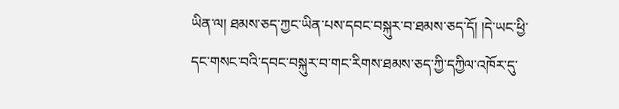ཡིན་ལ། ཐམས་ཅད་ཀྱང་ཡིན་པས་དབང་བསྐུར་བ་ཐམས་ཅད་དོ། །དེ་ཡང་ཕྱི་དང་གསང་བའི་དབང་བསྐུར་བ་གང་རིགས་ཐམས་ཅད་ཀྱི་དཀྱིལ་འཁོར་དུ་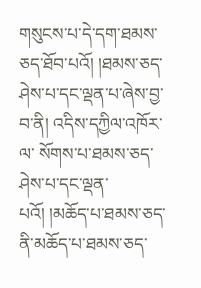གསུངས་པ་དེ་དག་ཐམས་ཅད་ཐོབ་པའོ། །ཐམས་ཅད་ཤེས་པ་དང་ལྡན་པ་ཞེས་བྱ་བ་ནི། འདིས་དཀྱིལ་འཁོར་ལ་ སོགས་པ་ཐམས་ཅད་ཤེས་པ་དང་ལྡན་པའོ། །མཆོད་པ་ཐམས་ཅད་ནི་མཆོད་པ་ཐམས་ཅད་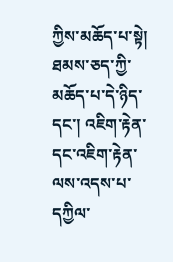ཀྱིས་མཆོད་པ་སྟེ། ཐམས་ཅད་ཀྱི་མཆོད་པ་དེ་ཉིད་དང་། འཇིག་རྟེན་དང་འཇིག་རྟེན་ལས་འདས་པ་དཀྱིལ་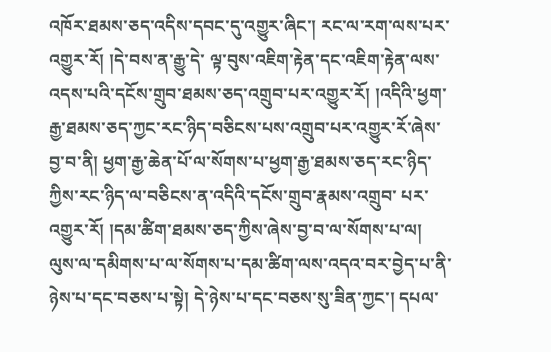འཁོར་ཐམས་ཅད་འདིས་དབང་དུ་འགྱུར་ཞིང་། རང་ལ་རག་ལས་པར་འགྱུར་རོ། །དེ་བས་ན་རྒྱུ་དེ་ ལྟ་བུས་འཇིག་རྟེན་དང་འཇིག་རྟེན་ལས་འདས་པའི་དངོས་གྲུབ་ཐམས་ཅད་འགྲུབ་པར་འགྱུར་རོ། །འདིའི་ཕྱག་རྒྱ་ཐམས་ཅད་ཀྱང་རང་ཉིད་བཅིངས་པས་འགྲུབ་པར་འགྱུར་རོ་ཞེས་བྱ་བ་ནི། ཕྱག་རྒྱ་ཆེན་པོ་ལ་སོགས་པ་ཕྱག་རྒྱ་ཐམས་ཅད་རང་ཉིད་ཀྱིས་རང་ཉིད་ལ་བཅིངས་ན་འདིའི་དངོས་གྲུབ་རྣམས་འགྲུབ་ པར་འགྱུར་རོ། །དམ་ཚིག་ཐམས་ཅད་ཀྱིས་ཞེས་བྱ་བ་ལ་སོགས་པ་ལ། ལུས་ལ་དམིགས་པ་ལ་སོགས་པ་དམ་ཚིག་ལས་འདའ་བར་བྱེད་པ་ནི་ཉེས་པ་དང་བཅས་པ་སྟེ། དེ་ཉེས་པ་དང་བཅས་སུ་ཟིན་ཀྱང་། དཔལ་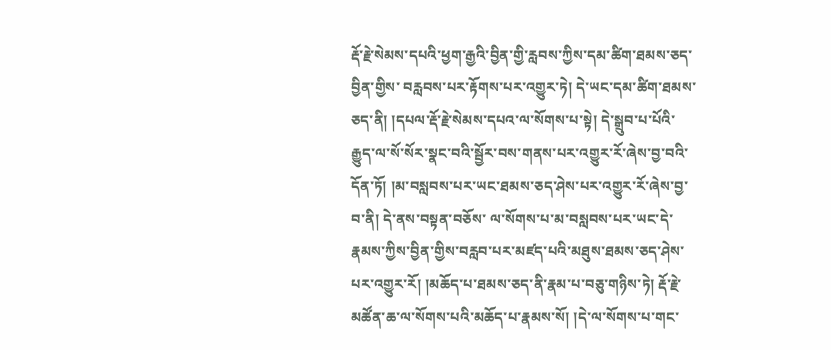རྡོ་རྗེ་སེམས་དཔའི་ཕྱག་རྒྱའི་བྱིན་གྱི་རླབས་ཀྱིས་དམ་ཚིག་ཐམས་ཅད་བྱིན་གྱིས་ བརླབས་པར་རྟོགས་པར་འགྱུར་ཏེ། དེ་ཡང་དམ་ཚིག་ཐམས་ཅད་ནི། །དཔལ་རྡོ་རྗེ་སེམས་དཔའ་ལ་སོགས་པ་སྟེ། དེ་སྒྲུབ་པ་པོའི་རྒྱུད་ལ་སོ་སོར་སྣང་བའི་སྦྱོར་བས་གནས་པར་འགྱུར་རོ་ཞེས་བྱ་བའི་དོན་ཏོ། །མ་བསླབས་པར་ཡང་ཐམས་ཅད་ཤེས་པར་འགྱུར་རོ་ཞེས་བྱ་བ་ནི། དེ་ནས་བསྟན་བཅོས་ ལ་སོགས་པ་མ་བསླབས་པར་ཡང་དེ་རྣམས་ཀྱིས་བྱིན་གྱིས་བརླབ་པར་མཛད་པའི་མཐུས་ཐམས་ཅད་ཤེས་པར་འགྱུར་རོ། །མཆོད་པ་ཐམས་ཅད་ནི་རྣམ་པ་བཅུ་གཉིས་ཏེ། རྡོ་རྗེ་མཚོན་ཆ་ལ་སོགས་པའི་མཆོད་པ་རྣམས་སོ། །དེ་ལ་སོགས་པ་གང་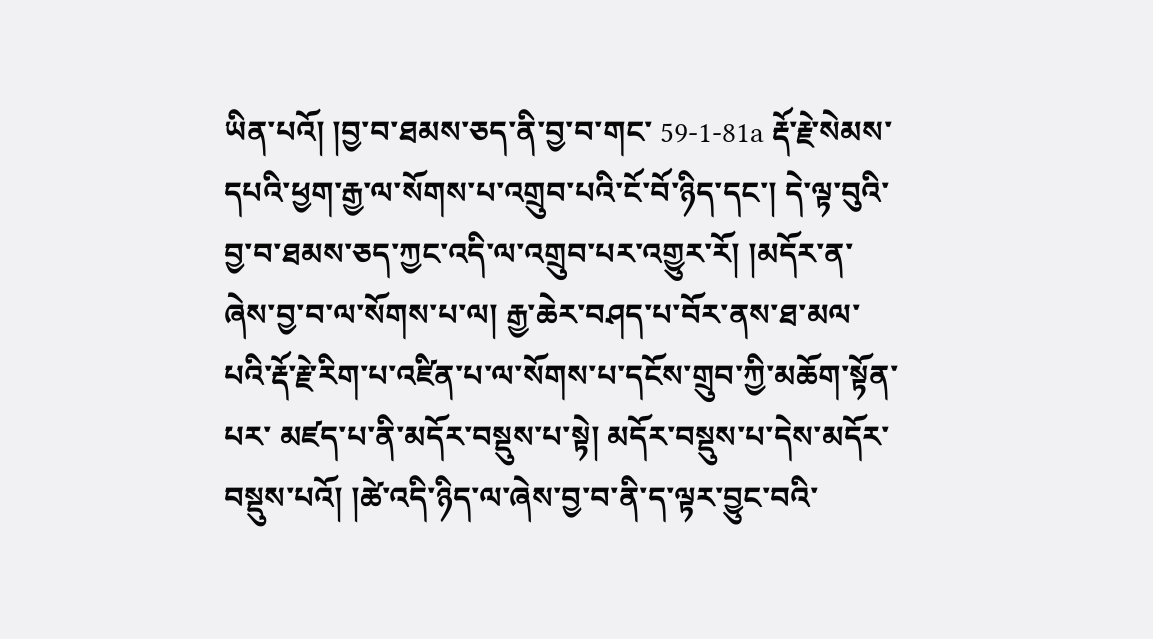ཡིན་པའོ། །བྱ་བ་ཐམས་ཅད་ནི་བྱ་བ་གང་ 59-1-81a རྡོ་རྗེ་སེམས་དཔའི་ཕྱག་རྒྱ་ལ་སོགས་པ་འགྲུབ་པའི་ངོ་བོ་ཉིད་དང་། དེ་ལྟ་བུའི་བྱ་བ་ཐམས་ཅད་ཀྱང་འདི་ལ་འགྲུབ་པར་འགྱུར་རོ། །མདོར་ན་ཞེས་བྱ་བ་ལ་སོགས་པ་ལ། རྒྱ་ཆེར་བཤད་པ་བོར་ནས་ཐ་མལ་པའི་རྡོ་རྗེ་རིག་པ་འཛིན་པ་ལ་སོགས་པ་དངོས་གྲུབ་ཀྱི་མཆོག་སྟོན་པར་ མཛད་པ་ནི་མདོར་བསྡུས་པ་སྟེ། མདོར་བསྡུས་པ་དེས་མདོར་བསྡུས་པའོ། །ཚེ་འདི་ཉིད་ལ་ཞེས་བྱ་བ་ནི་ད་ལྟར་བྱུང་བའི་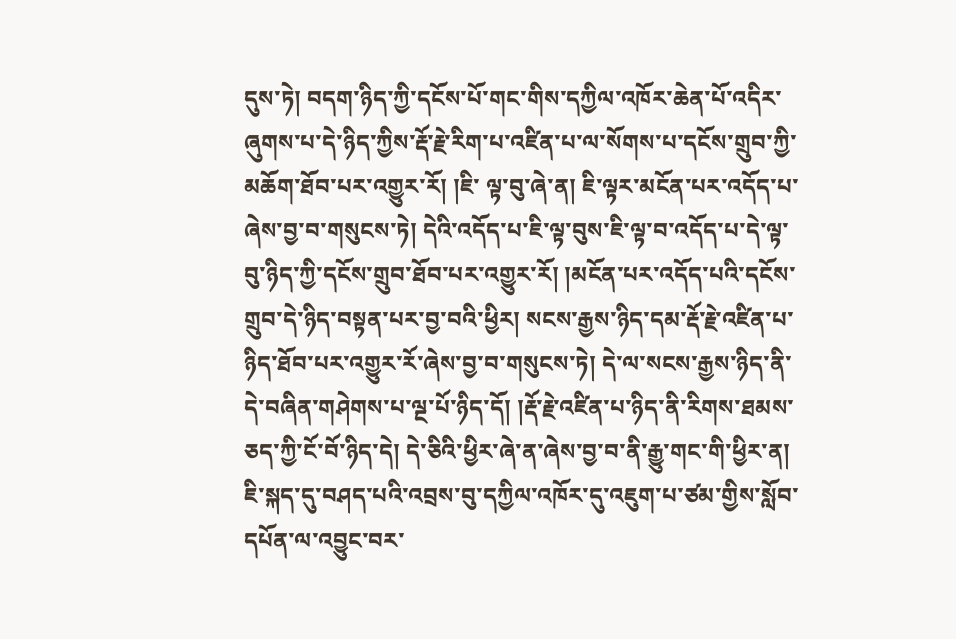དུས་ཏེ། བདག་ཉིད་ཀྱི་དངོས་པོ་གང་གིས་དཀྱིལ་འཁོར་ཆེན་པོ་འདིར་ཞུགས་པ་དེ་ཉིད་ཀྱིས་རྡོ་རྗེ་རིག་པ་འཛིན་པ་ལ་སོགས་པ་དངོས་གྲུབ་ཀྱི་མཆོག་ཐོབ་པར་འགྱུར་རོ། །ཇི་ ལྟ་བུ་ཞེ་ན། ཇི་ལྟར་མངོན་པར་འདོད་པ་ཞེས་བྱ་བ་གསུངས་ཏེ། དེའི་འདོད་པ་ཇི་ལྟ་བུས་ཇི་ལྟ་བ་འདོད་པ་དེ་ལྟ་བུ་ཉིད་ཀྱི་དངོས་གྲུབ་ཐོབ་པར་འགྱུར་རོ། །མངོན་པར་འདོད་པའི་དངོས་གྲུབ་དེ་ཉིད་བསྟན་པར་བྱ་བའི་ཕྱིར། སངས་རྒྱས་ཉིད་དམ་རྡོ་རྗེ་འཛིན་པ་ཉིད་ཐོབ་པར་འགྱུར་རོ་ཞེས་བྱ་བ་གསུངས་ཏེ། དེ་ལ་སངས་རྒྱས་ཉིད་ནི་དེ་བཞིན་གཤེགས་པ་ལྔ་པོ་ཉིད་དོ། །རྡོ་རྗེ་འཛིན་པ་ཉིད་ནི་རིགས་ཐམས་ཅད་ཀྱི་ངོ་བོ་ཉིད་དེ། དེ་ཅིའི་ཕྱིར་ཞེ་ན་ཞེས་བྱ་བ་ནི་རྒྱུ་གང་གི་ཕྱིར་ན། ཇི་སྐད་དུ་བཤད་པའི་འབྲས་བུ་དཀྱིལ་འཁོར་དུ་འཇུག་པ་ཙམ་གྱིས་སློབ་དཔོན་ལ་འབྱུང་བར་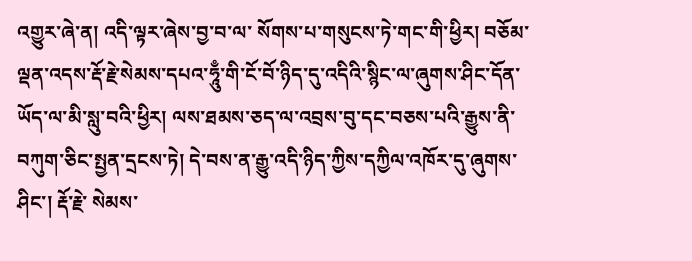འགྱུར་ཞེ་ན། འདི་ལྟར་ཞེས་བྱ་བ་ལ་ སོགས་པ་གསུངས་ཏེ་གང་གི་ཕྱིར། བཅོམ་ལྡན་འདས་རྡོ་རྗེ་སེམས་དཔའ་ཧཱུྃ་གི་ངོ་བོ་ཉིད་དུ་འདིའི་སྙིང་ལ་ཞུགས་ཤིང་དོན་ཡོད་ལ་མི་སླུ་བའི་ཕྱིར། ལས་ཐམས་ཅད་ལ་འབྲས་བུ་དང་བཅས་པའི་རྒྱུས་ནི་བཀུག་ཅིང་སྤྱན་དྲངས་ཏེ། དེ་བས་ན་རྒྱུ་འདི་ཉིད་ཀྱིས་དཀྱིལ་འཁོར་དུ་ཞུགས་ཤིང་། རྡོ་རྗེ་ སེམས་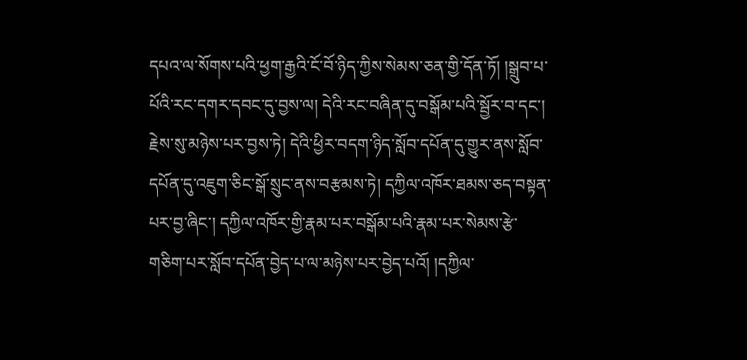དཔའ་ལ་སོགས་པའི་ཕྱག་རྒྱའི་ངོ་བོ་ཉིད་ཀྱིས་སེམས་ཅན་གྱི་དོན་ཏོ། །སྒྲུབ་པ་པོའི་རང་དགར་དབང་དུ་བྱས་ལ། དེའི་རང་བཞིན་དུ་བསྒོམ་པའི་སྦྱོར་བ་དང་། རྗེས་སུ་མཉེས་པར་བྱས་ཏེ། དེའི་ཕྱིར་བདག་ཉིད་སློབ་དཔོན་དུ་གྱུར་ནས་སློབ་དཔོན་དུ་འཇུག་ཅིང་སྒོ་སྲུང་ནས་བརྩམས་ཏེ། དཀྱིལ་འཁོར་ཐམས་ཅད་བསྟན་པར་བྱ་ཞིང་། དཀྱིལ་འཁོར་གྱི་རྣམ་པར་བསྒོམ་པའི་རྣམ་པར་སེམས་རྩེ་གཅིག་པར་སློབ་དཔོན་བྱེད་པ་ལ་མཉེས་པར་བྱེད་པའོ། །དཀྱིལ་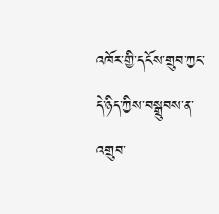འཁོར་གྱི་དངོས་གྲུབ་ཀྱང་དེ་ཉིད་ཀྱིས་བསྒྲུབས་ན་འགྲུབ་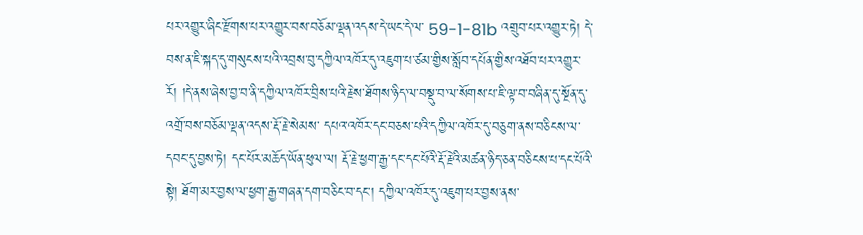པར་འགྱུར་ཞིང་རྫོགས་པར་འགྱུར་བས་བཅོམ་ལྡན་འདས་དེ་ཡང་དེ་ལ་ 59-1-81b འགྲུབ་པར་འགྱུར་ཏེ། དེ་བས་ན་ཇི་སྐད་དུ་གསུངས་པའི་འབྲས་བུ་དཀྱིལ་འཁོར་དུ་འཇུག་པ་ཙམ་གྱིས་སློབ་དཔོན་གྱིས་འཐོབ་པར་འགྱུར་རོ། །དེ་ནས་ཞེས་བྱ་བ་ནི་དཀྱིལ་འཁོར་བྲིས་པའི་རྗེས་ཐོགས་ཉིད་ལ་བསྡུ་བ་ལ་སོགས་པ་ཇི་ལྟ་བ་བཞིན་དུ་སྔོན་དུ་འགྲོ་བས་བཅོམ་ལྡན་འདས་རྡོ་རྗེ་སེམས་ དཔའ་འཁོར་དང་བཅས་པའི་དཀྱིལ་འཁོར་དུ་བཅུག་ནས་བཅིངས་ལ་དབང་དུ་བྱས་ཏེ། དང་པོར་མཆོད་ཡོན་ཕུལ་ལ། རྡོ་རྗེ་ཕྱག་རྒྱ་དང་དང་པོའི་རྡོ་རྗེའི་མཚན་ཉིད་ཅན་བཅིངས་པ་དང་པོའི་སྟེ། ཐོག་མར་བྱས་ལ་ཕྱག་རྒྱ་གཞན་དག་བཅིང་བ་དང་། དཀྱིལ་འཁོར་དུ་འཇུག་པར་བྱས་ནས་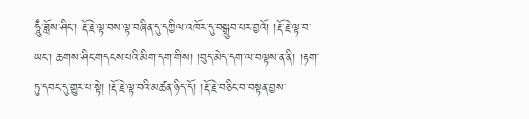ཧཱུྃ་ཟློས་ཤིང་། རྡོ་རྗེ་ལྟ་བས་ལྟ་བཞིན་དུ་དཀྱིལ་འཁོར་དུ་བསྒྲུབ་པར་བྱའོ། །རྡོ་རྗེ་ལྟ་བ་ཡང་། ཆགས་ཤིང་གདངས་པའི་མིག་དག་གིས། །བུད་མེད་དག་ལ་བལྟས་ན་ནི། །རྟག་ཏུ་དབང་དུ་གྱུར་པ་སྟེ། །རྡོ་རྗེ་ལྟ་བའི་མཚན་ཉིད་དོ། །རྡོ་རྗེ་བཅིང་བ་བསྟན་བྱས་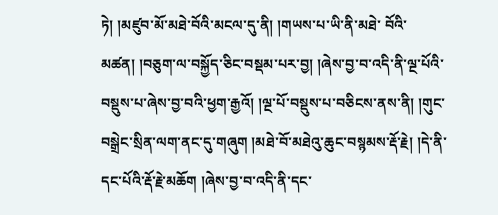ཏེ། །མཛུབ་མོ་མཐེ་བོའི་མངལ་དུ་ནི། །གཡས་པ་ཡི་ནི་མཐེ་ བོའི་མཚན། །བཅུག་ལ་བསྐྱོད་ཅིང་བསྡམ་པར་བྱ། །ཞེས་བྱ་བ་འདི་ནི་ལྔ་པོའི་བསྡུས་པ་ཞེས་བྱ་བའི་ཕྱག་རྒྱའོ། །ལྔ་པོ་བསྡུས་པ་བཅིངས་ནས་ནི། །གུང་བསྒྲེང་སྲིན་ལག་ནང་དུ་གཞུག །མཐེ་བོ་མཐེའུ་ཆུང་བསྙམས་རྡོ་རྗེ། །དེ་ནི་དང་པོའི་རྡོ་རྗེ་མཆོག །ཞེས་བྱ་བ་འདི་ནི་དང་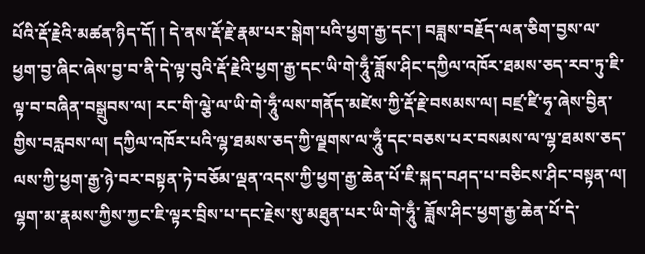པོའི་རྡོ་རྗེའི་མཚན་ཉིད་དོ། ། དེ་ནས་རྡོ་རྗེ་རྣམ་པར་སྒེག་པའི་ཕྱག་རྒྱ་དང་། བཟླས་བརྗོད་ལན་ཅིག་བྱས་ལ་ཕྱག་བྱ་ཞིང་ཞེས་བྱ་བ་ནི་དེ་ལྟ་བུའི་རྡོ་རྗེའི་ཕྱག་རྒྱ་དང་ཡི་གེ་ཧཱུྃ་ཟློས་ཤིང་དཀྱིལ་འཁོར་ཐམས་ཅད་རབ་ཏུ་ཇི་ལྟ་བ་བཞིན་བསྒྲུབས་ལ། རང་གི་ལྕེ་ལ་ཡི་གེ་ཧཱུྃ་ལས་གནོད་མཛེས་ཀྱི་རྡོ་རྗེ་བསམས་ལ། བཛྲ་ཛི་ཧྭ་ཞེས་བྱིན་ གྱིས་བརླབས་ལ། དཀྱིལ་འཁོར་པའི་ལྷ་ཐམས་ཅད་ཀྱི་ལྗགས་ལ་ཧཱུྃ་དང་བཅས་པར་བསམས་ལ་ལྷ་ཐམས་ཅད་ལས་ཀྱི་ཕྱག་རྒྱ་ཉེ་བར་བསྟན་ཏེ་བཅོམ་ལྡན་འདས་ཀྱི་ཕྱག་རྒྱ་ཆེན་པོ་ཇི་སྐད་བཤད་པ་བཅིངས་ཤིང་བསྟན་ལ། ལྷག་མ་རྣམས་ཀྱིས་ཀྱང་ཇི་ལྟར་བྲིས་པ་དང་རྗེས་སུ་མཐུན་པར་ཡི་གེ་ཧཱུྃ་ ཟློས་ཤིང་ཕྱག་རྒྱ་ཆེན་པོ་དེ་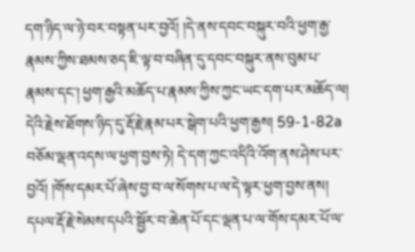དག་ཉིད་ལ་ཉེ་བར་བསྟན་པར་བྱའོ། །དེ་ནས་དབང་བསྐུར་བའི་ཕྱག་རྒྱ་རྣམས་ཀྱིས་ཐམས་ཅད་ཇི་ལྟ་བ་བཞིན་དུ་དབང་བསྐུར་ནས་བུམ་པ་རྣམས་དང་། ཕྱག་རྒྱའི་མཆོད་པ་རྣམས་ཀྱིས་ཀྱང་ཡང་དག་པར་མཆོད་ལ། དེའི་རྗེས་ཐོགས་ཉིད་དུ་རྡོ་རྗེ་རྣམ་པར་སྒེག་པའི་ཕྱག་རྒྱས། 59-1-82a བཅོམ་ལྡན་འདས་ལ་ཕྱག་བྱས་ཏེ། དེ་དག་ཀྱང་འདིའི་འོག་ནས་ཤེས་པར་བྱའོ། །གོས་དམར་པོ་ཞེས་བྱ་བ་ལ་སོགས་པ་ལ་དེ་ལྟར་ཕྱག་བྱས་ནས། དཔལ་རྡོ་རྗེ་སེམས་དཔའི་སྦྱོར་བ་ཆེན་པོ་དང་ལྡན་པ་ལ་གོས་དམར་པོ་ལ་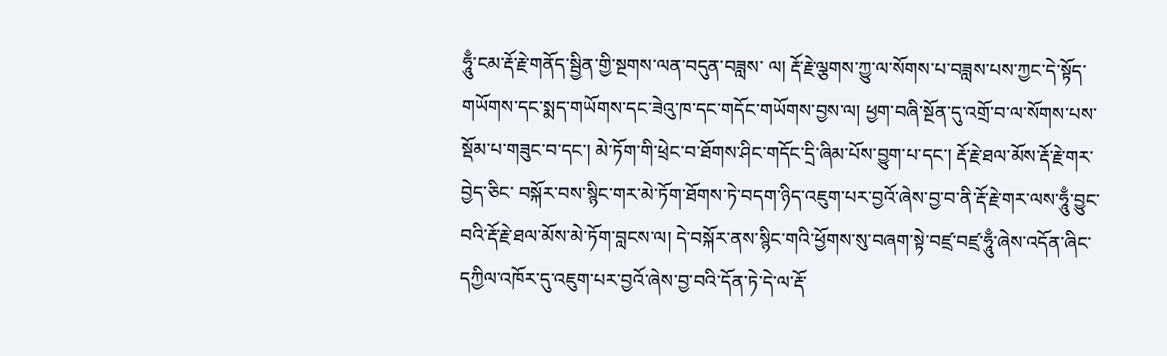ཧཱུྃ་ངམ་རྡོ་རྗེ་གནོད་སྦྱིན་གྱི་སྔགས་ལན་བདུན་བཟླས་ ལ། རྡོ་རྗེ་ལྕགས་ཀྱུ་ལ་སོགས་པ་བཟླས་པས་ཀྱང་དེ་སྟོད་གཡོགས་དང་སྨད་གཡོགས་དང་ཟེའུ་ཁ་དང་གདོང་གཡོགས་བྱས་ལ། ཕྱག་བཞི་སྔོན་དུ་འགྲོ་བ་ལ་སོགས་པས་སྡོམ་པ་གཟུང་བ་དང་། མེ་ཏོག་གི་ཕྲེང་བ་ཐོགས་ཤིང་གདོང་དྲི་ཞིམ་པོས་བྱུག་པ་དང་། རྡོ་རྗེ་ཐལ་མོས་རྡོ་རྗེ་གར་བྱེད་ཅིང་ བསྐོར་བས་སྙིང་གར་མེ་ཏོག་ཐོགས་ཏེ་བདག་ཉིད་འཇུག་པར་བྱའོ་ཞེས་བྱ་བ་ནི་རྡོ་རྗེ་གར་ལས་ཧཱུྃ་བྱུང་བའི་རྡོ་རྗེ་ཐལ་མོས་མེ་ཏོག་བླངས་ལ། དེ་བསྐོར་ནས་སྙིང་གའི་ཕྱོགས་སུ་བཞག་སྟེ་བཛྲ་བཛྲ་ཧཱུྃ་ཞེས་འདོན་ཞིང་དཀྱིལ་འཁོར་དུ་འཇུག་པར་བྱའོ་ཞེས་བྱ་བའི་དོན་ཏེ་དེ་ལ་རྡོ་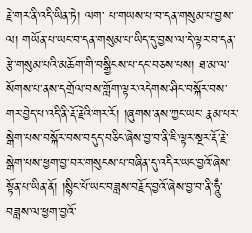རྗེ་གར་ནི་འདི་ཡིན་ཏེ། ལག་ པ་གཡས་པ་བ་དན་གསུམ་པ་བྱས་ལ། གཡོན་པ་ཡང་བ་དན་གསུམ་པ་ཡིད་དུ་བྱས་ལ་དེ་ལྟར་བ་དན་རྩེ་གསུམ་པའི་མཆོག་གི་བསྒྱིངས་པ་དང་བཅས་པས། ཐ་མ་ལ་སོགས་པ་ནས་དགྲོལ་བས་གློག་ལྟར་འདེགས་ཤིང་བསྐོར་བས་གར་བྱེད་པ་འདི་ནི་རྡོ་རྗེའི་གར་རོ། །ཞུགས་ནས་ཀྱང་ཡང་ རྣམ་པར་སྒེག་པས་བསྐོར་བས་བདུད་བཅིང་ཞེས་བྱ་བ་ནི་ཇི་ལྟར་སྔར་རྡོ་རྗེ་སྒེག་པས་ཕྱག་བྱ་བར་གསུངས་པ་བཞིན་དུ་འདིར་ཡང་བྱའོ་ཞེས་སྟོན་པ་ཡིན་ནོ། །སྙིང་པོ་ཡང་བཟླས་བརྗོད་བྱའོ་ཞེས་བྱ་བ་ནི་ཧཱུྃ་བཟླས་ལ་ཕྱག་བྱའོ་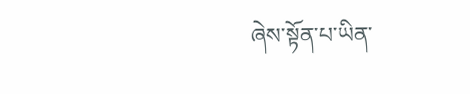ཞེས་སྟོན་པ་ཡིན་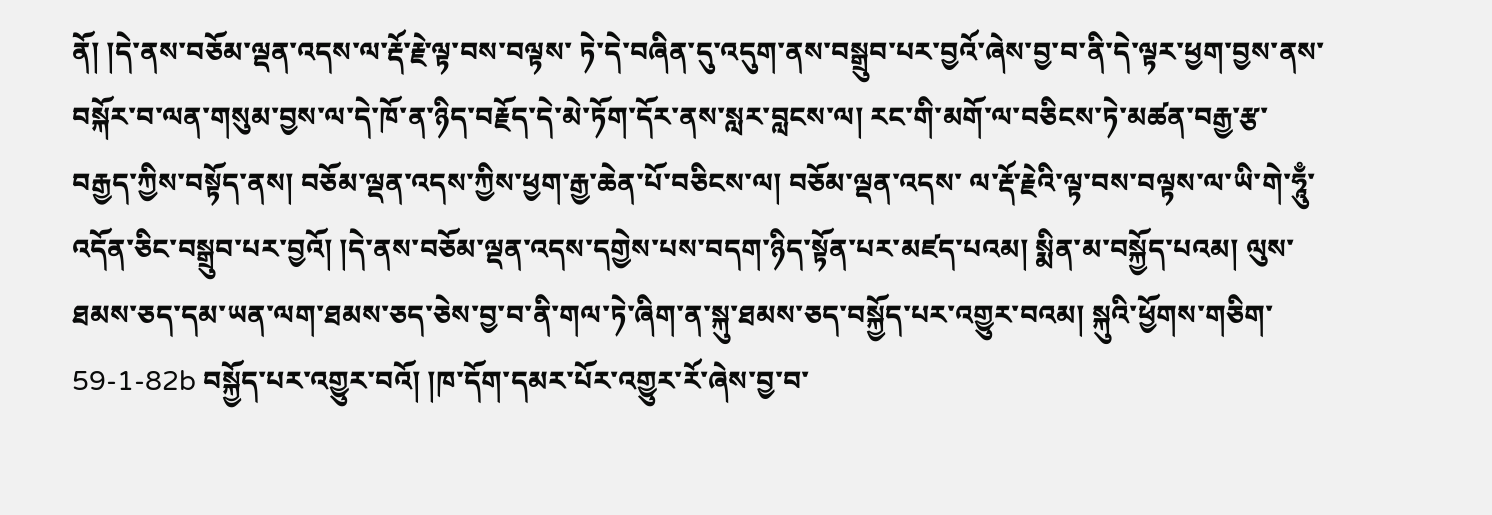ནོ། །དེ་ནས་བཅོམ་ལྡན་འདས་ལ་རྡོ་རྗེ་ལྟ་བས་བལྟས་ ཏེ་དེ་བཞིན་དུ་འདུག་ནས་བསྒྲུབ་པར་བྱའོ་ཞེས་བྱ་བ་ནི་དེ་ལྟར་ཕྱག་བྱས་ནས་བསྐོར་བ་ལན་གསུམ་བྱས་ལ་དེ་ཁོ་ན་ཉིད་བརྗོད་དེ་མེ་ཏོག་དོར་ནས་སླར་བླངས་ལ། རང་གི་མགོ་ལ་བཅིངས་ཏེ་མཚན་བརྒྱ་རྩ་བརྒྱད་ཀྱིས་བསྟོད་ནས། བཅོམ་ལྡན་འདས་ཀྱིས་ཕྱག་རྒྱ་ཆེན་པོ་བཅིངས་ལ། བཅོམ་ལྡན་འདས་ ལ་རྡོ་རྗེའི་ལྟ་བས་བལྟས་ལ་ཡི་གེ་ཧཱུྃ་འདོན་ཅིང་བསྒྲུབ་པར་བྱའོ། །དེ་ནས་བཅོམ་ལྡན་འདས་དགྱེས་པས་བདག་ཉིད་སྟོན་པར་མཛད་པའམ། སྨིན་མ་བསྐྱོད་པའམ། ལུས་ཐམས་ཅད་དམ་ཡན་ལག་ཐམས་ཅད་ཅེས་བྱ་བ་ནི་གལ་ཏེ་ཞིག་ན་སྐུ་ཐམས་ཅད་བསྐྱོད་པར་འགྱུར་བའམ། སྐུའི་ཕྱོགས་གཅིག་ 59-1-82b བསྐྱོད་པར་འགྱུར་བའོ། །ཁ་དོག་དམར་པོར་འགྱུར་རོ་ཞེས་བྱ་བ་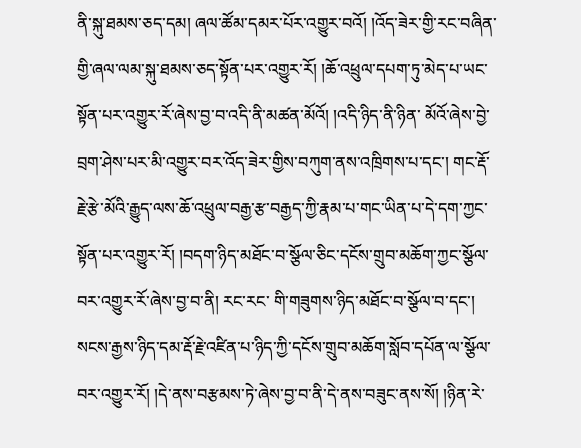ནི་སྐུ་ཐམས་ཅད་དམ། ཞལ་ཚོམ་དམར་པོར་འགྱུར་བའོ། །འོད་ཟེར་གྱི་རང་བཞིན་གྱི་ཞལ་ལམ་སྐུ་ཐམས་ཅད་སྟོན་པར་འགྱུར་རོ། །ཆོ་འཕྲུལ་དཔག་ཏུ་མེད་པ་ཡང་སྟོན་པར་འགྱུར་རོ་ཞེས་བྱ་བ་འདི་ནི་མཚན་མོའོ། །འདི་ཉིད་ནི་ཉིན་ མོའོ་ཞེས་བྱེ་བྲག་ཤེས་པར་མི་འགྱུར་བར་འོད་ཟེར་གྱིས་བཀུག་ནས་འཁྲིགས་པ་དང་། གང་རྡོ་རྗེ་རྩེ་མོའི་རྒྱུད་ལས་ཆོ་འཕྲུལ་བརྒྱ་རྩ་བརྒྱད་ཀྱི་རྣམ་པ་གང་ཡིན་པ་དེ་དག་ཀྱང་སྟོན་པར་འགྱུར་རོ། །བདག་ཉིད་མཐོང་བ་སྩོལ་ཅིང་དངོས་གྲུབ་མཆོག་ཀྱང་སྩོལ་བར་འགྱུར་རོ་ཞེས་བྱ་བ་ནི། རང་རང་ གི་གཟུགས་ཉིད་མཐོང་བ་སྩོལ་བ་དང་། སངས་རྒྱས་ཉིད་དམ་རྡོ་རྗེ་འཛིན་པ་ཉིད་ཀྱི་དངོས་གྲུབ་མཆོག་སློབ་དཔོན་ལ་སྩོལ་བར་འགྱུར་རོ། །དེ་ནས་བརྩམས་ཏེ་ཞེས་བྱ་བ་ནི་དེ་ནས་བཟུང་ནས་སོ། །ཉིན་རེ་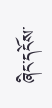ཞིང་དངོས་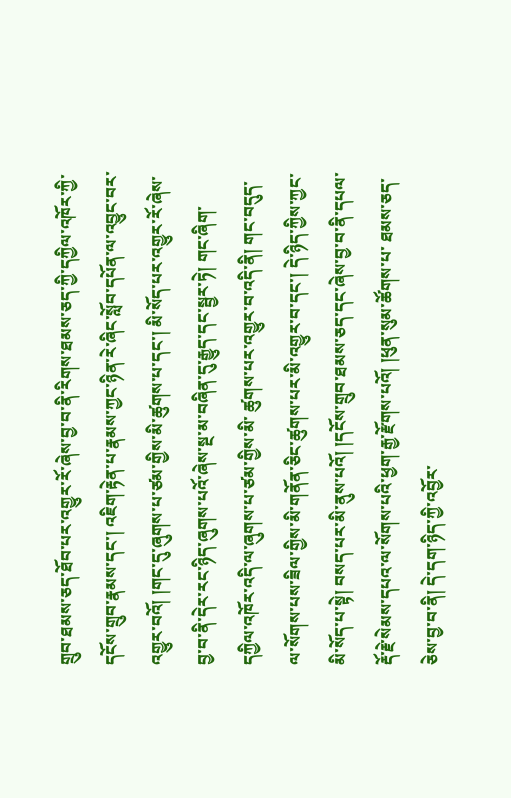གྲུབ་ཐམས་ཅད་ཐོབ་པར་འགྱུར་རོ་ཞེས་བྱ་བ་ནི་རིགས་ཐམས་ཅད་ཀྱི་དཀྱིལ་འཁོར་ཀྱི་ དངོས་གྲུབ་རྣམས་དང་། འཇིག་རྟེན་པ་རྣམས་ཀྱང་ཉིན་རེ་ཞིང་སློབ་དཔོན་ལ་འབྱུང་བར་འགྱུར་བའོ། །གང་དུ་ཞུགས་པ་ཙམ་གྱིས་མི་ཚུགས་པ་དང་། མི་སོད་པར་འགྱུར་རོ་ཞེས་བྱ་བ་ནི་དེར་རང་ཉིད་ཞུགས་པའོ་ཞེས་སྔ་མ་བཞིན་དུ་རྒྱུད་དང་སྦྱར་ཏེ། གང་ཞིག་དཀྱིལ་འཁོར་འདི་ལ་ཞུགས་པ་ཙམ་གྱིས་མི་ ཚུགས་པར་འགྱུར་བ་འདི་ནི། གང་བདུད་ལ་སོགས་པས་ཟིལ་གྱིས་མི་གནོན་ཅིང་ཚུགས་པར་མི་འགྱུར་བ་དང་། དེ་ཉིད་ཀྱིས་ཀྱང་མི་སོད་པ་སྟེ། བསད་པར་མི་ནུས་པའོ། །དངོས་གྲུབ་ཐམས་ཅད་དང་ཞེས་བྱ་བ་ནི་དཔལ་རྡོ་རྗེ་སེམས་དཔའ་ལ་སོགས་པའི་ཕྱག་རྒྱ་རྫོགས་པའོ། །ཕུན་སུམ་ཚོགས་པ་ ཐམས་ཅད་ཅེས་བྱ་བ་ནི། དེ་དག་ཉིད་ཀྱི་འབྱོར་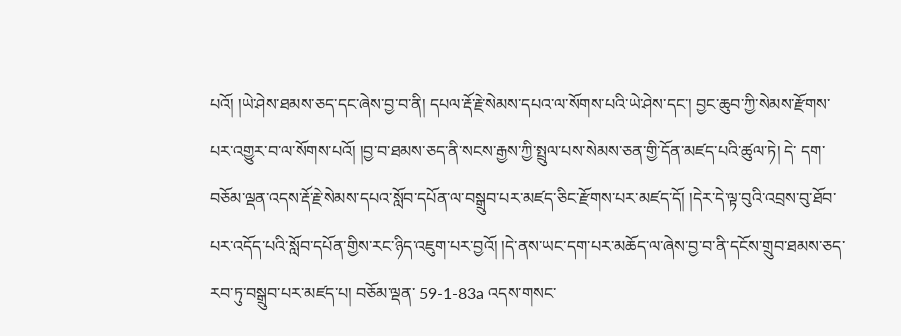པའོ། །ཡེ་ཤེས་ཐམས་ཅད་དང་ཞེས་བྱ་བ་ནི། དཔལ་རྡོ་རྗེ་སེམས་དཔའ་ལ་སོགས་པའི་ཡེ་ཤེས་དང་། བྱང་ཆུབ་ཀྱི་སེམས་རྫོགས་པར་འགྱུར་བ་ལ་སོགས་པའོ། །བྱ་བ་ཐམས་ཅད་ནི་སངས་རྒྱས་ཀྱི་སྤྲུལ་པས་སེམས་ཅན་གྱི་དོན་མཛད་པའི་ཚུལ་ཏེ། དེ་ དག་བཅོམ་ལྡན་འདས་རྡོ་རྗེ་སེམས་དཔའ་སློབ་དཔོན་ལ་བསྒྲུབ་པར་མཛད་ཅིང་རྫོགས་པར་མཛད་དོ། །དེར་དེ་ལྟ་བུའི་འབྲས་བུ་ཐོབ་པར་འདོད་པའི་སློབ་དཔོན་གྱིས་རང་ཉིད་འཇུག་པར་བྱའོ། །དེ་ནས་ཡང་དག་པར་མཆོད་ལ་ཞེས་བྱ་བ་ནི་དངོས་གྲུབ་ཐམས་ཅད་རབ་ཏུ་བསྒྲུབ་པར་མཛད་པ། བཅོམ་ལྡན་ 59-1-83a འདས་གསང་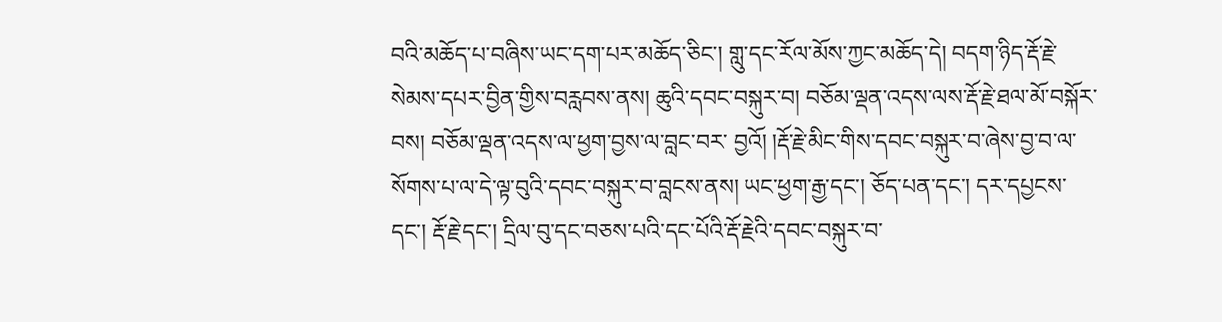བའི་མཆོད་པ་བཞིས་ཡང་དག་པར་མཆོད་ཅིང་། གླུ་དང་རོལ་མོས་ཀྱང་མཆོད་དེ། བདག་ཉིད་རྡོ་རྗེ་སེམས་དཔར་བྱིན་གྱིས་བརླབས་ནས། ཆུའི་དབང་བསྐུར་བ། བཅོམ་ལྡན་འདས་ལས་རྡོ་རྗེ་ཐལ་མོ་བསྐོར་བས། བཅོམ་ལྡན་འདས་ལ་ཕྱག་བྱས་ལ་བླང་བར་ བྱའོ། །རྡོ་རྗེ་མིང་གིས་དབང་བསྐུར་བ་ཞེས་བྱ་བ་ལ་སོགས་པ་ལ་དེ་ལྟ་བུའི་དབང་བསྐུར་བ་བླངས་ནས། ཡང་ཕྱག་རྒྱ་དང་། ཅོད་པན་དང་། དར་དཔྱངས་དང་། རྡོ་རྗེ་དང་། དྲིལ་བུ་དང་བཅས་པའི་དང་པོའི་རྡོ་རྗེའི་དབང་བསྐུར་བ་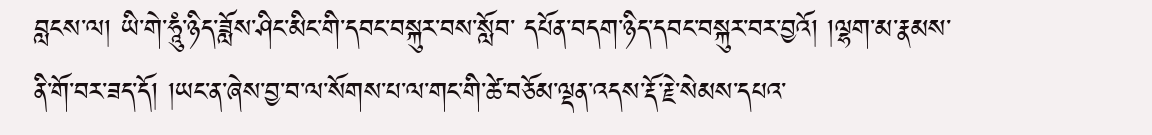བླངས་ལ། ཡི་གེ་ཧཱུཾ་ཉིད་ཟློས་ཤིང་མིང་གི་དབང་བསྐུར་བས་སློབ་ དཔོན་བདག་ཉིད་དབང་བསྐུར་བར་བྱའོ། །ལྷག་མ་རྣམས་ནི་གོ་བར་ཟད་དོ། །ཡང་ན་ཞེས་བྱ་བ་ལ་སོགས་པ་ལ་གང་གི་ཚེ་བཅོམ་ལྡན་འདས་རྡོ་རྗེ་སེམས་དཔའ་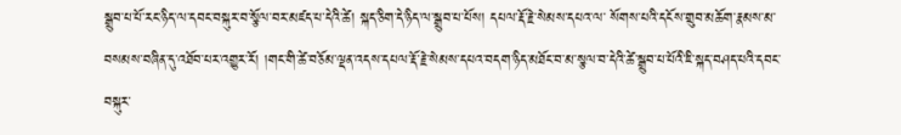སྒྲུབ་པ་པོ་རང་ཉིད་ལ་དབང་བསྐུར་བ་སྩོལ་བར་མཛད་པ་དེའི་ཚེ། སྐད་ཅིག་དེ་ཉིད་ལ་སྒྲུབ་པ་པོས། དཔལ་རྡོ་རྗེ་སེམས་དཔའ་ལ་ སོགས་པའི་དངོས་གྲུབ་མཆོག་རྣམས་མ་བསམས་བཞིན་དུ་འཐོབ་པར་འགྱུར་རོ། །གང་གི་ཚེ་བཅོམ་ལྡན་འདས་དཔལ་རྡོ་རྗེ་སེམས་དཔའ་བདག་ཉིད་མཐོང་བ་མ་སྩལ་བ་དེའི་ཚེ་སྒྲུབ་པ་པོའི་ཇི་སྐད་བཤད་པའི་དབང་བསྐུར་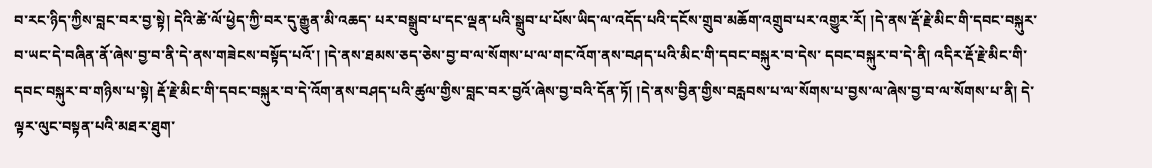བ་རང་ཉིད་ཀྱིས་བླང་བར་བྱ་སྟེ། དེའི་ཚེ་ལོ་ཕྱེད་ཀྱི་བར་དུ་རྒྱུན་མི་འཆད་ པར་བསྒྲུབ་པ་དང་ལྡན་པའི་སྒྲུབ་པ་པོས་ཡིད་ལ་འདོད་པའི་དངོས་གྲུབ་མཆོག་འགྲུབ་པར་འགྱུར་རོ། །དེ་ནས་རྡོ་རྗེ་མིང་གི་དབང་བསྐུར་བ་ཡང་དེ་བཞིན་ནོ་ཞེས་བྱ་བ་ནི་དེ་ནས་གཟེངས་བསྟོད་པའོ་། །དེ་ནས་ཐམས་ཅད་ཅེས་བྱ་བ་ལ་སོགས་པ་ལ་གང་འོག་ནས་བཤད་པའི་མིང་གི་དབང་བསྐུར་བ་དེས་ དབང་བསྐུར་བ་དེ་ནི། འདིར་རྡོ་རྗེ་མིང་གི་དབང་བསྐུར་བ་གཉིས་པ་སྟེ། རྡོ་རྗེ་མིང་གི་དབང་བསྐུར་བ་དེ་འོག་ནས་བཤད་པའི་ཚུལ་གྱིས་བླང་བར་བྱའོ་ཞེས་བྱ་བའི་དོན་ཏོ། །དེ་ནས་བྱིན་གྱིས་བརླབས་པ་ལ་སོགས་པ་བྱས་ལ་ཞེས་བྱ་བ་ལ་སོགས་པ་ནི། དེ་ལྟར་ལུང་བསྟན་པའི་མཐར་ཐུག་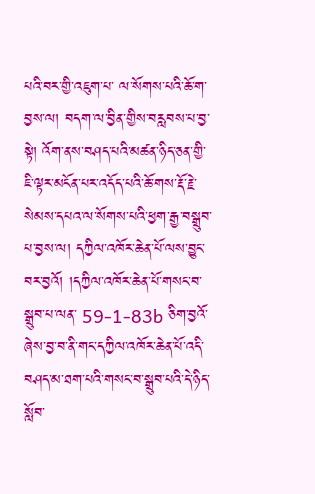པའི་བར་གྱི་འཇུག་པ་ ལ་སོགས་པའི་ཆོ་ག་བྱས་ལ། བདག་ལ་བྱིན་གྱིས་བརླབས་པ་བྱ་སྟེ། འོག་ནས་བཤད་པའི་མཚན་ཉིད་ཅན་གྱི་ཇི་ལྟར་མངོན་པར་འདོད་པའི་ཆོ་གས་རྡོ་རྗེ་སེམས་དཔའ་ལ་སོགས་པའི་ཕྱག་རྒྱ་བསྒྲུབ་པ་བྱས་ལ། དཀྱིལ་འཁོར་ཆེན་པོ་ལས་བྱུང་བར་བྱའོ། །དཀྱིལ་འཁོར་ཆེན་པོ་གསང་བ་སྒྲུབ་པ་ལན་ 59-1-83b ཅིག་བྱའོ་ཞེས་བྱ་བ་ནི་གང་དཀྱིལ་འཁོར་ཆེན་པོ་འདི་བཤད་མ་ཐག་པའི་གསང་བ་སྒྲུབ་པའི་དེ་ཉིད་སློབ་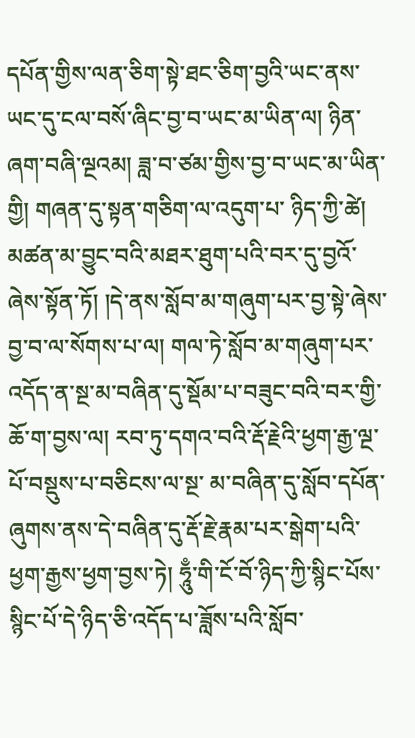དཔོན་གྱིས་ལན་ཅིག་སྟེ་ཐང་ཅིག་བྱའི་ཡང་ནས་ཡང་དུ་ངལ་བསོ་ཞིང་བྱ་བ་ཡང་མ་ཡིན་ལ། ཉིན་ཞག་བཞི་ལྔའམ། ཟླ་བ་ཙམ་གྱིས་བྱ་བ་ཡང་མ་ཡིན་གྱི། གཞན་དུ་སྟན་གཅིག་ལ་འདུག་པ་ ཉིད་ཀྱི་ཚེ། མཚན་མ་བྱུང་བའི་མཐར་ཐུག་པའི་བར་དུ་བྱའོ་ཞེས་སྟོན་ཏོ། །དེ་ནས་སློབ་མ་གཞུག་པར་བྱ་སྟེ་ཞེས་བྱ་བ་ལ་སོགས་པ་ལ། གལ་ཏེ་སློབ་མ་གཞུག་པར་འདོད་ན་སྔ་མ་བཞིན་དུ་སྡོམ་པ་བཟུང་བའི་བར་གྱི་ཆོ་ག་བྱས་ལ། རབ་ཏུ་དགའ་བའི་རྡོ་རྗེའི་ཕྱག་རྒྱ་ལྔ་པོ་བསྡུས་པ་བཅིངས་ལ་སྔ་ མ་བཞིན་དུ་སློབ་དཔོན་ཞུགས་ནས་དེ་བཞིན་དུ་རྡོ་རྗེ་རྣམ་པར་སྒེག་པའི་ཕྱག་རྒྱས་ཕྱག་བྱས་ཏེ། ཧཱུྃ་གི་ངོ་བོ་ཉིད་ཀྱི་སྙིང་པོས་སྙིང་པོ་དེ་ཉིད་ཅི་འདོད་པ་ཟློས་པའི་སློབ་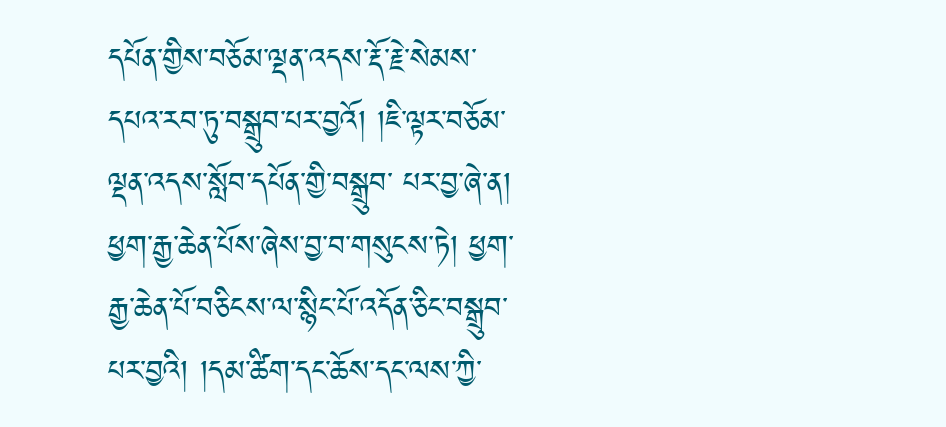དཔོན་གྱིས་བཅོམ་ལྡན་འདས་རྡོ་རྗེ་སེམས་དཔའ་རབ་ཏུ་བསྒྲུབ་པར་བྱའོ། །ཇི་ལྟར་བཅོམ་ལྡན་འདས་སློབ་དཔོན་གྱི་བསྒྲུབ་ པར་བྱ་ཞེ་ན། ཕྱག་རྒྱ་ཆེན་པོས་ཞེས་བྱ་བ་གསུངས་ཏེ། ཕྱག་རྒྱ་ཆེན་པོ་བཅིངས་ལ་སྙིང་པོ་འདོན་ཅིང་བསྒྲུབ་པར་བྱའི། །དམ་ཚིག་དང་ཆོས་དང་ལས་ཀྱི་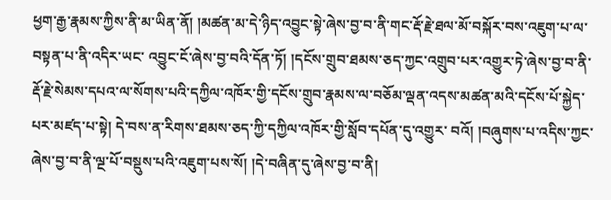ཕྱག་རྒྱ་རྣམས་ཀྱིས་ནི་མ་ཡིན་ནོ། །མཚན་མ་དེ་ཉིད་འབྱུང་སྟེ་ཞེས་བྱ་བ་ནི་གང་རྡོ་རྗེ་ཐལ་མོ་བསྐོར་བས་འཇུག་པ་ལ་བསྟན་པ་ནི་འདིར་ཡང་ འབྱུང་ངོ་ཞེས་བྱ་བའི་དོན་ཏོ། །དངོས་གྲུབ་ཐམས་ཅད་ཀྱང་འགྲུབ་པར་འགྱུར་ཏེ་ཞེས་བྱ་བ་ནི་རྡོ་རྗེ་སེམས་དཔའ་ལ་སོགས་པའི་དཀྱིལ་འཁོར་གྱི་དངོས་གྲུབ་རྣམས་ལ་བཅོམ་ལྡན་འདས་མཚན་མའི་དངོས་པོ་སྐྱེད་པར་མཛད་པ་སྟེ། དེ་བས་ན་རིགས་ཐམས་ཅད་ཀྱི་དཀྱིལ་འཁོར་གྱི་སློབ་དཔོན་དུ་འགྱུར་ བའོ། །བཞུགས་པ་འདིས་ཀྱང་ཞེས་བྱ་བ་ནི་ལྔ་པོ་བསྡུས་པའི་འཇུག་པས་སོ། །དེ་བཞིན་དུ་ཞེས་བྱ་བ་ནི།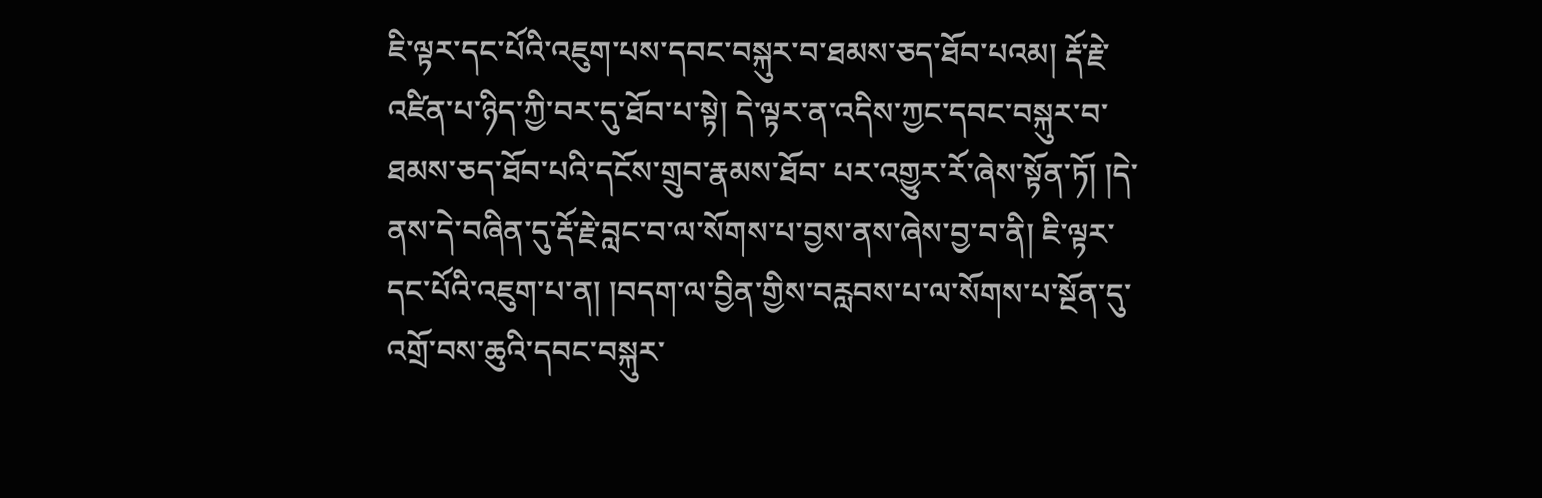ཇི་ལྟར་དང་པོའི་འཇུག་པས་དབང་བསྐུར་བ་ཐམས་ཅད་ཐོབ་པའམ། རྡོ་རྗེ་འཛིན་པ་ཉིད་ཀྱི་བར་དུ་ཐོབ་པ་སྟེ། དེ་ལྟར་ན་འདིས་ཀྱང་དབང་བསྐུར་བ་ཐམས་ཅད་ཐོབ་པའི་དངོས་གྲུབ་རྣམས་ཐོབ་ པར་འགྱུར་རོ་ཞེས་སྟོན་ཏོ། །དེ་ནས་དེ་བཞིན་དུ་རྡོ་རྗེ་བླང་བ་ལ་སོགས་པ་བྱས་ནས་ཞེས་བྱ་བ་ནི། ཇི་ལྟར་དང་པོའི་འཇུག་པ་ན། །བདག་ལ་བྱིན་གྱིས་བརླབས་པ་ལ་སོགས་པ་སྔོན་དུ་འགྲོ་བས་ཆུའི་དབང་བསྐུར་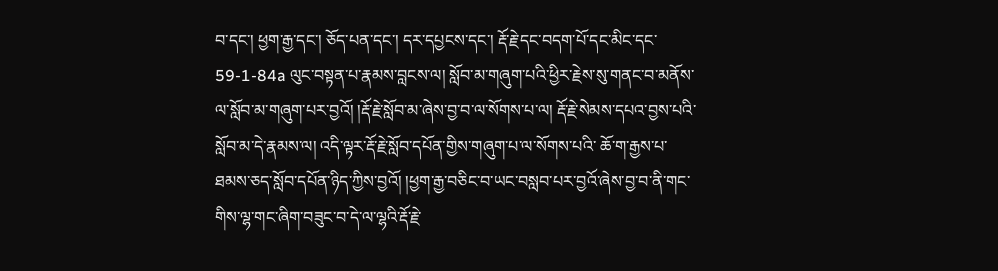བ་དང་། ཕྱག་རྒྱ་དང་། ཅོད་པན་དང་། དར་དཔྱངས་དང་། རྡོ་རྗེ་དང་བདག་པོ་དང་མིང་དང་ 59-1-84a ལུང་བསྟན་པ་རྣམས་བླངས་ལ། སློབ་མ་གཞུག་པའི་ཕྱིར་རྗེས་སུ་གནང་བ་མནོས་ལ་སློབ་མ་གཞུག་པར་བྱའོ། །རྡོ་རྗེ་སློབ་མ་ཞེས་བྱ་བ་ལ་སོགས་པ་ལ། རྡོ་རྗེ་སེམས་དཔའ་བྱས་པའི་སློབ་མ་དེ་རྣམས་ལ། འདི་ལྟར་རྡོ་རྗེ་སློབ་དཔོན་གྱིས་གཞུག་པ་ལ་སོགས་པའི་ ཆོ་ག་རྒྱས་པ་ཐམས་ཅད་སློབ་དཔོན་ཉིད་ཀྱིས་བྱའོ། །ཕྱག་རྒྱ་བཅིང་བ་ཡང་བསླབ་པར་བྱའོ་ཞེས་བྱ་བ་ནི་གང་གིས་ལྷ་གང་ཞིག་བཟུང་བ་དེ་ལ་ལྷའི་རྡོ་རྗེ་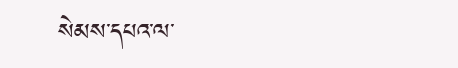སེམས་དཔའ་ལ་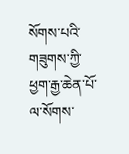སོགས་པའི་གཟུགས་ཀྱི་ཕྱག་རྒྱ་ཆེན་པོ་ལ་སོགས་